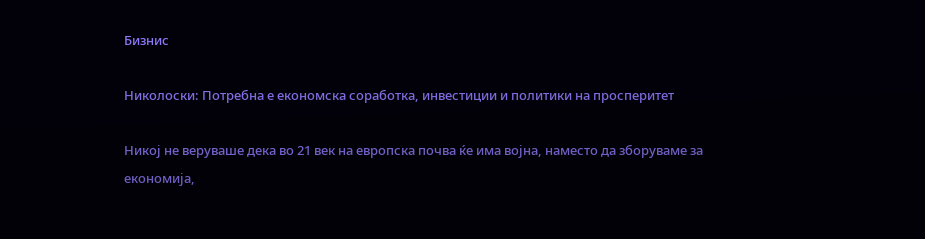Бизнис

Николоски: Потребна е економска соработка, инвестиции и политики на просперитет

Никој не веруваше дека во 21 век на европска почва ќе има војна, наместо да зборуваме за економија,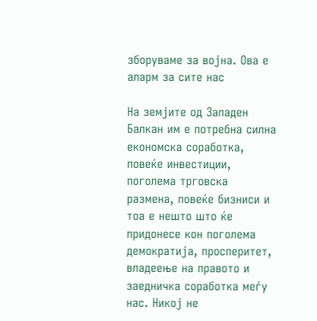зборуваме за војна. Ова е аларм за сите нас

На земјите од Западен Балкан им е потребна силна економска соработка, повеќе инвестиции, поголема трговска размена, повеќе бизниси и тоа е нешто што ќе придонесе кон поголема демократија, просперитет, владеење на правото и заедничка соработка меѓу нас. Никој не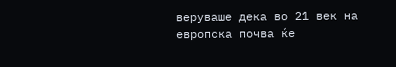веруваше дека во 21 век на европска почва ќе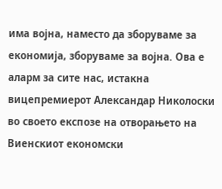има војна, наместо да зборуваме за економија, зборуваме за војна. Ова е аларм за сите нас, истакна вицепремиерот Александар Николоски во своето експозе на отворањето на Виенскиот економски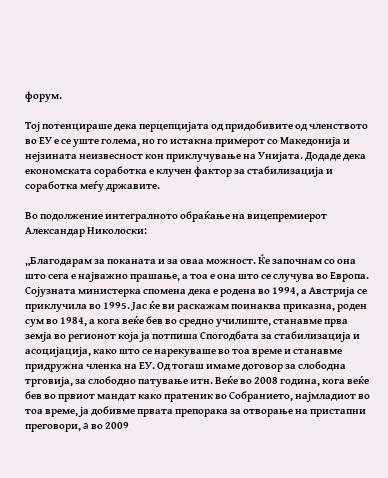форум.

Тој потенцираше дека перцепцијата од придобивите од членството во ЕУ е се уште голема, но го истакна примерот со Македонија и нејзината неизвесност кон приклучување на Унијата. Додаде дека економската соработка е клучен фактор за стабилизација и соработка меѓу државите.

Во подолжение интегралното обраќање на вицепремиерот Александар Николоски:

„Благодарам за поканата и за оваа можност. Ќе започнам со она што сега е најважно прашање, а тоа е она што се случува во Европа. Сојузната министерка спомена дека е родена во 1994, а Австрија се приклучила во 1995. Јас ќе ви раскажам поинаква приказна, роден сум во 1984, а кога веќе бев во средно училиште, станавме прва земја во регионот која ја потпиша Спогодбата за стабилизација и асоцијација, како што се нарекуваше во тоа време и станавме придружна членка на ЕУ. Од тогаш имаме договор за слободна трговија, за слободно патување итн. Веќе во 2008 година, кога веќе бев во првиот мандат како пратеник во Собранието, најмладиот во тоа време, ја добивме првата препорака за отворање на пристапни преговори, a во 2009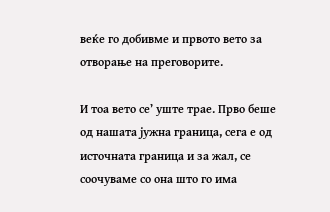веќе го добивме и првото вето за отворање на преговорите.

И тоа вето се’ уште трае. Прво беше од нашата јужна граница, сега е од источната граница и за жал, се соочуваме со она што го има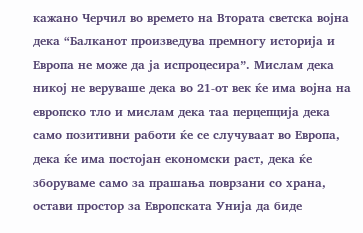кажано Черчил во времето на Втората светска војна дека “Балканот произведува премногу историја и Европа не може да ја испроцесира”. Мислам дека никој не веруваше дека во 21-от век ќе има војна на европско тло и мислам дека таа перцепција дека само позитивни работи ќе се случуваат во Европа, дека ќе има постојан економски раст, дека ќе зборуваме само за прашања поврзани со храна, остави простор за Европската Унија да биде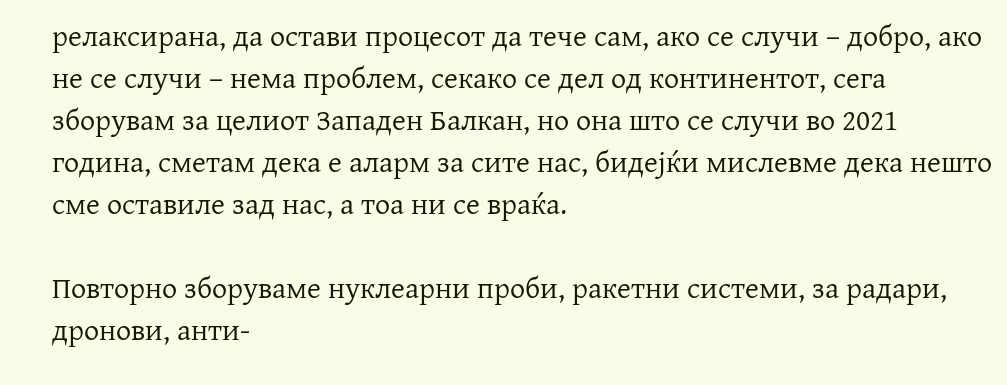релаксирана, да остави процесот да тече сам, ако се случи – добро, ако не се случи – нема проблем, секако се дел од континентот, сега зборувам за целиот Западен Балкан, но она што се случи во 2021 година, сметам дека е аларм за сите нас, бидејќи мислевме дека нешто сме оставиле зад нас, а тоа ни се враќа.

Повторно зборуваме нуклеарни проби, ракетни системи, за радари, дронови, анти-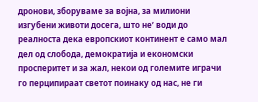дронови, зборуваме за војна, за милиони изгубени животи досега, што не’ води до реалноста дека европскиот континент е само мал дел од слобода, демократија и економски просперитет и за жал, некои од големите играчи го перципираат светот поинаку од нас, не ги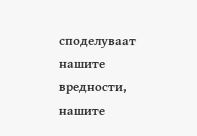споделуваат нашите вредности, нашите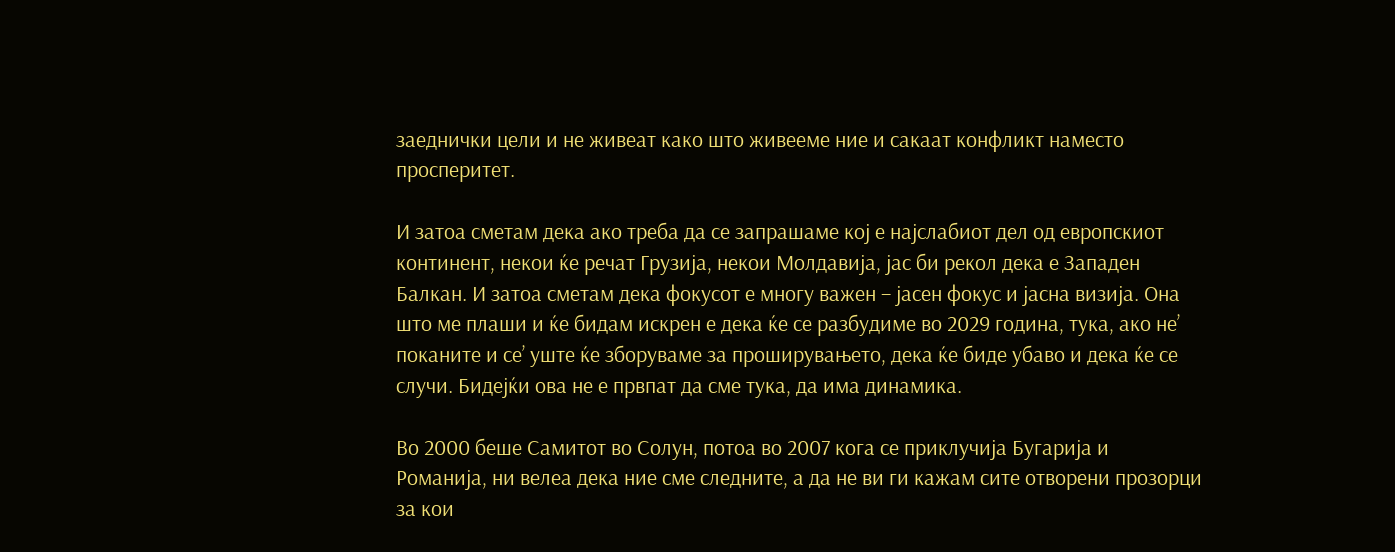заеднички цели и не живеат како што живееме ние и сакаат конфликт наместо просперитет.

И затоа сметам дека ако треба да се запрашаме кој е најслабиот дел од европскиот континент, некои ќе речат Грузија, некои Молдавија, јас би рекол дека е Западен Балкан. И затоа сметам дека фокусот е многу важен – јасен фокус и јасна визија. Она што ме плаши и ќе бидам искрен е дека ќе се разбудиме во 2029 година, тука, ако не’ поканите и се’ уште ќе зборуваме за проширувањето, дека ќе биде убаво и дека ќе се случи. Бидејќи ова не е првпат да сме тука, да има динамика.

Во 2000 беше Самитот во Солун, потоа во 2007 кога се приклучија Бугарија и Романија, ни велеа дека ние сме следните, а да не ви ги кажам сите отворени прозорци за кои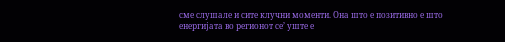сме слушале и сите клучни моменти. Она што е позитивно е што енергијата во регионот се’ уште е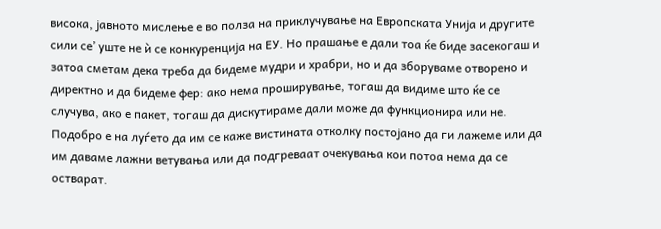висока, јавното мислење е во полза на приклучување на Европската Унија и другите сили се’ уште не ѝ се конкуренција на ЕУ. Но прашање е дали тоа ќе биде засекогаш и затоа сметам дека треба да бидеме мудри и храбри, но и да зборуваме отворено и директно и да бидеме фер: ако нема проширување, тогаш да видиме што ќе се случува, ако е пакет, тогаш да дискутираме дали може да функционира или не. Подобро е на луѓето да им се каже вистината отколку постојано да ги лажеме или да им даваме лажни ветувања или да подгреваат очекувања кои потоа нема да се остварат.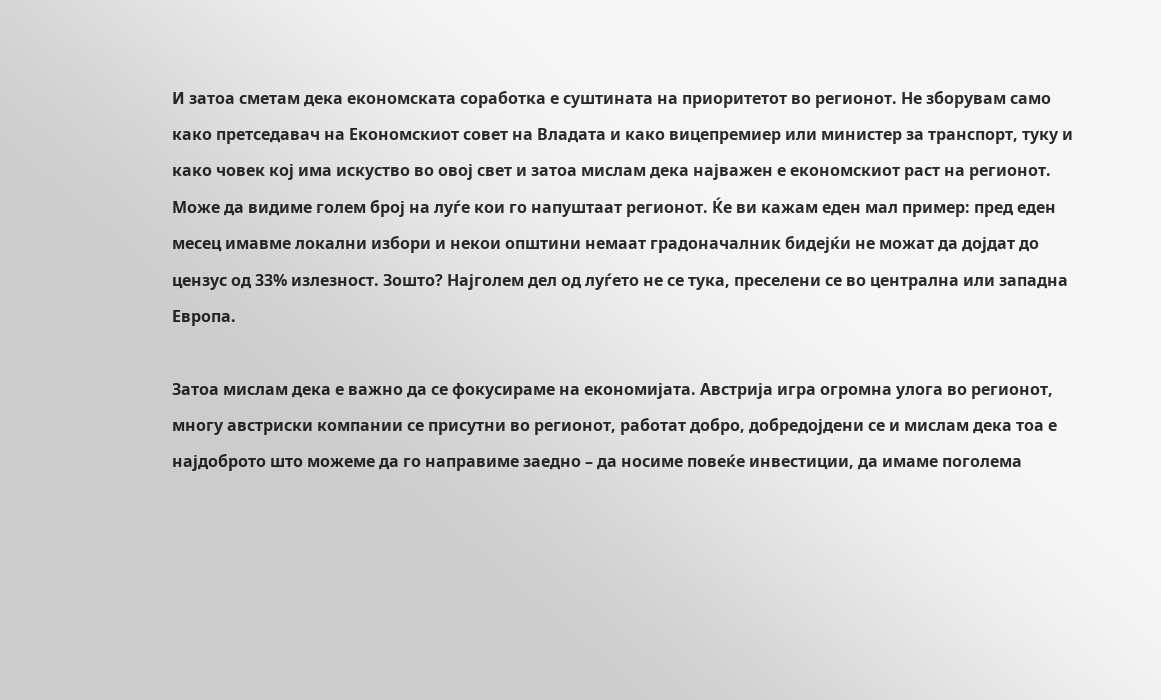И затоа сметам дека економската соработка е суштината на приоритетот во регионот. Не зборувам само како претседавач на Економскиот совет на Владата и како вицепремиер или министер за транспорт, туку и како човек кој има искуство во овој свет и затоа мислам дека најважен е економскиот раст на регионот. Може да видиме голем број на луѓе кои го напуштаат регионот. Ќе ви кажам еден мал пример: пред еден месец имавме локални избори и некои општини немаат градоначалник бидејќи не можат да дојдат до цензус од 33% излезност. Зошто? Најголем дел од луѓето не се тука, преселени се во централна или западна Европа.

Затоа мислам дека е важно да се фокусираме на економијата. Австрија игра огромна улога во регионот, многу австриски компании се присутни во регионот, работат добро, добредојдени се и мислам дека тоа е најдоброто што можеме да го направиме заедно – да носиме повеќе инвестиции, да имаме поголема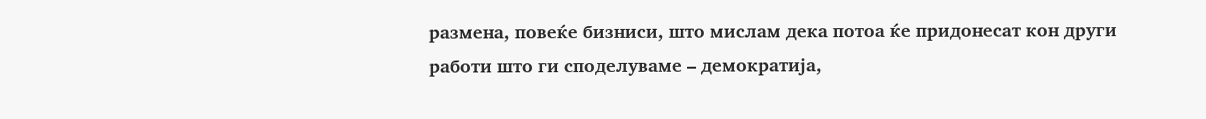размена, повеќе бизниси, што мислам дека потоа ќе придонесат кон други работи што ги споделуваме – демократија,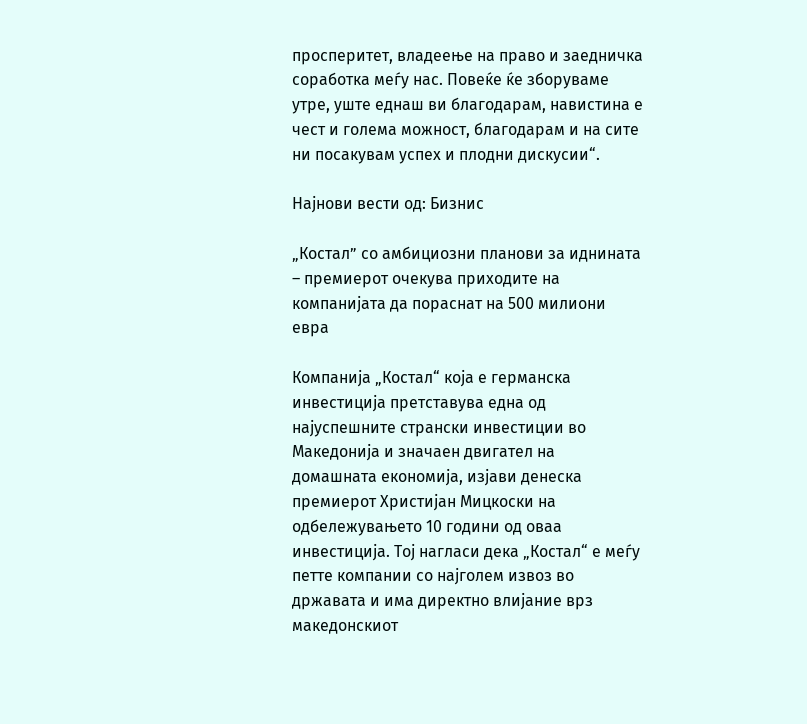просперитет, владеење на право и заедничка соработка меѓу нас. Повеќе ќе зборуваме утре, уште еднаш ви благодарам, навистина е чест и голема можност, благодарам и на сите ни посакувам успех и плодни дискусии“.

Најнови вести од: Бизнис

„Костал” со амбициозни планови за иднината – премиерот очекува приходите на компанијата да пораснат на 500 милиони евра

Компанија „Костал“ која е германска инвестиција претставува една од најуспешните странски инвестиции во Македонија и значаен двигател на домашната економија, изјави денеска премиерот Христијан Мицкоски на одбележувањето 10 години од оваа инвестиција. Тој нагласи дека „Костал“ е меѓу петте компании со најголем извоз во државата и има директно влијание врз македонскиот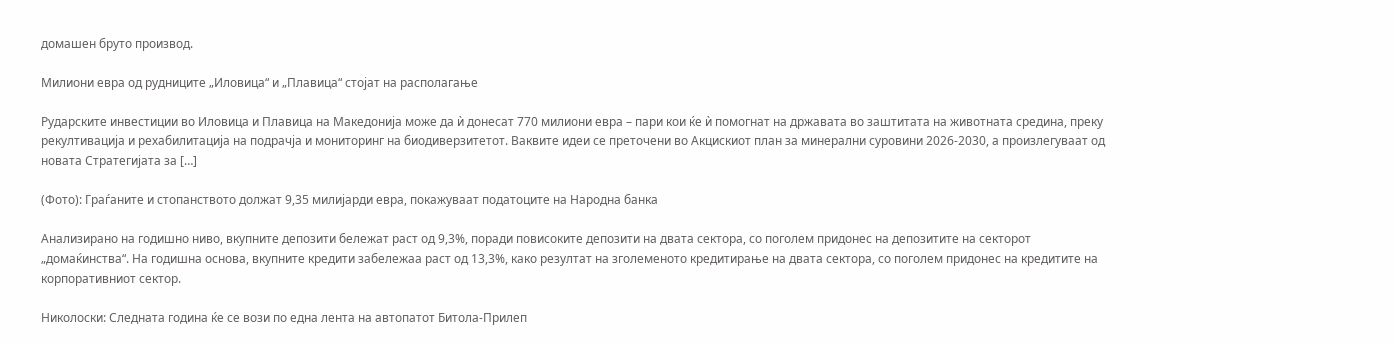домашен бруто производ.

Милиони евра од рудниците „Иловица“ и „Плавица“ стојат на располагање

Рударските инвестиции во Иловица и Плавица на Македонија може да ѝ донесат 770 милиони евра – пари кои ќе ѝ помогнат на државата во заштитата на животната средина, преку рекултивација и рехабилитација на подрачја и мониторинг на биодиверзитетот. Ваквите идеи се преточени во Акцискиот план за минерални суровини 2026-2030, а произлегуваат од новата Стратегијата за […]

(Фото): Граѓаните и стопанството должат 9,35 милијарди евра, покажуваат податоците на Народна банка

Анализирано на годишно ниво, вкупните депозити бележат раст од 9,3%, поради повисоките депозити на двата сектора, со поголем придонес на депозитите на секторот „домаќинства“. На годишна основа, вкупните кредити забележаа раст од 13,3%, како резултат на зголеменото кредитирање на двата сектора, со поголем придонес на кредитите на корпоративниот сектор.

Николоски: Следната година ќе се вози по една лента на автопатот Битола-Прилеп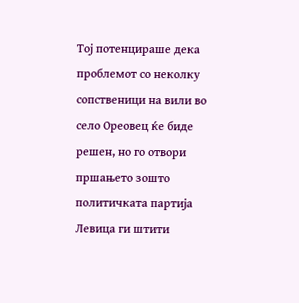Тој потенцираше дека проблемот со неколку сопственици на вили во село Ореовец ќе биде решен, но го отвори пршањето зошто политичката партија Левица ги штити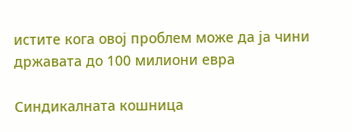истите кога овој проблем може да ја чини државата до 100 милиони евра

Синдикалната кошница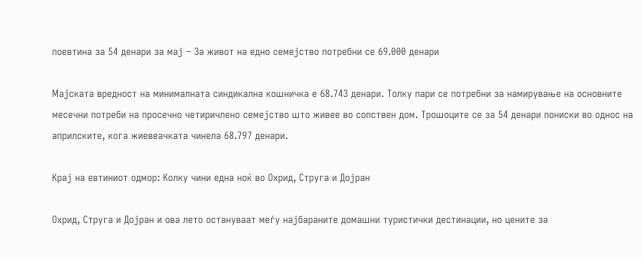поевтина за 54 денари за мај – За живот на едно семејство потребни се 69.000 денари

Мајската вредност на минималната синдикална кошничка е 68.743 денари. Толку пари се потребни за намирување на основните месечни потреби на просечно четиричлено семејство што живее во сопствен дом. Трошоците се за 54 денари пониски во однос на априлските, кога жиевеачката чинела 68.797 денари.

Крај на евтиниот одмор: Колку чини една ноќ во Охрид, Струга и Дојран

Охрид, Струга и Дојран и ова лето остануваат меѓу најбараните домашни туристички дестинации, но цените за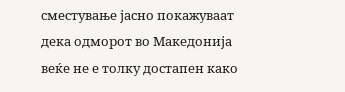сместување јасно покажуваат дека одморот во Македонија веќе не е толку достапен како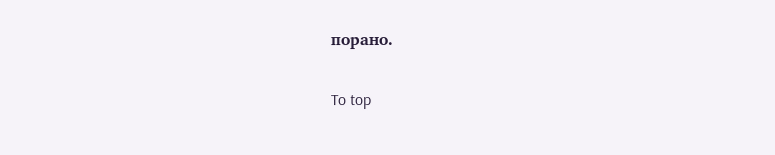порано.

To top